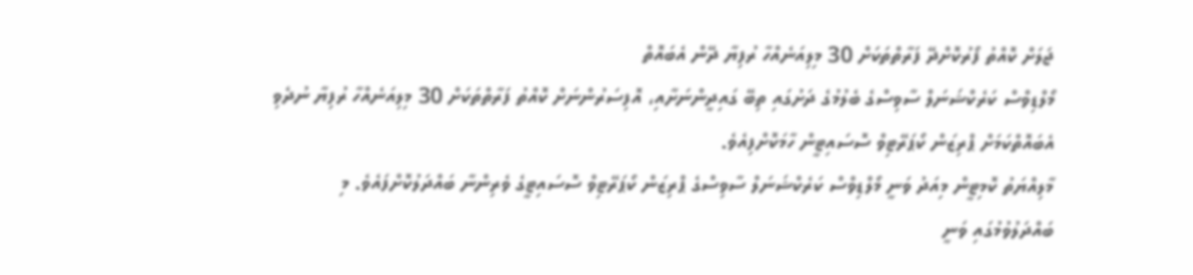ޖަލަށް ކޮއްތު ފޯރުކޮށްދޭ ފަރާތްތަކަށް 30 މިލިއަނެއްހާ ރުފިޔާ ދޭން އެބައޮތް
މޯލްޑިވްސް ކަރެކްޝަނަލް ސާވިސްގެ ބެލުމުގެ ދަށުގައި ތިބޭ ގައިދީންނަށާއި، އޮފިސަރުންނަށް ކޮއްތު ފަރާތްތަކަށް 30 މިލިއަނެއްހާ ރުފިޔާ ނުދެވި އެބައޮތްކަމަށް ޕްރިޒަން ކޯޕަރޭޓިވް ސޮސައިޓީން ހާމަކޮށްފިއެވެ.
މާލިއްޔަތު ކޮމިޓީން މިއަދު ވަނީ މޯލްޑިވްސް ކަރެކްޝަނަލް ސާވިސްގެ ޕްރިޒަން ކޯޕަރޭޓިވް ސޮސައިޓީގެ ވެރިންނާ ބައްދަލުކޮށްފައެވެ. މި ބައްދަލުވުމުގައި ވަނީ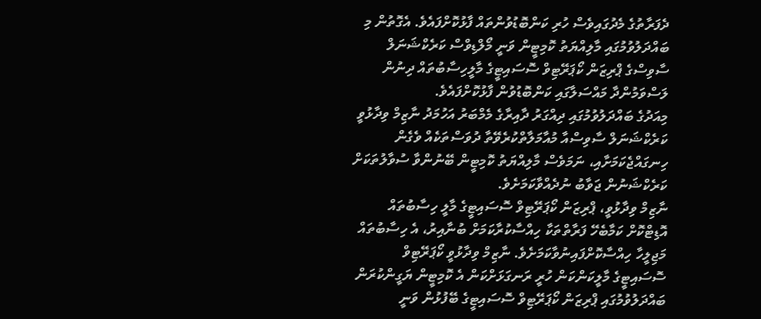ދެފަރާތުގެ މެދުގައިވެސް ހުރި ކަންބޮޑުވުންތައް ފާޅުކޮށްފައެވެ. އެގޮތުން މި ބައްދަލުވުމުގައި މާލިއްޔަތު ކޮމިޓީން ވަނީ މޯލްޑިވްސް ކަރެކްޝަނަލް ސާވިސްގެ ޕްރިޒަން ކޯޕަރޭޓިވް ސޮސައިޓީގެ މާލީހިސާބުތައް ދިނުން ލަސްވަމުންދާ މައްސަލާގައި ކަންބޮޑުވުން ފާޅުކޮށްފައެވެ.
މިއަދުގެ ބައްދަލުވުމުގައި ދިއްގަރު ދާއިރާގެ މެމްބަރު އަހުމަދު ނާޒިމް ވިދާޅުވީ ކަރެކްޝަނަލް ސާވިސްއާ މުއާމަލާތްކުރެވޭތާ ދުވަސްތަކެއް ވެގެން ހިނގައްޖެކަމަށާއި، ނަމަވެސް މާލިއްޔަތު ކޮމިޓީން ބޭނުންވާ ސުވާލުތަކަށް ކަރެކްޝަނުން ޖަވާބު ނުދެއްވާކަމަށެވެ.
ނާޒިމް ވިދާޅުވީ، ޕްރިޒަން ކޯޕަރޭޓިވް ސޮސައިޓީގެ މާލީ ހިސާބުތައް އޮޑިޓްކޮށް ކަމާބެހޭ ފަރާތްތަކާ ހިއްސާކުރާކަމަށް ބުނާއިރު، އެ ހިސާބުތައް މަޖިލީހާ ހިއްސާކޮށްފައިނުވާކަމަށެވެ. ނާޒިމް ވިދާޅުވީ ކޯޕަރޭޓިވް ސޮސައިޓީގެ މާލީކަންކަން ހުރީ ރަނގަޅަށްކަން އެ ކޮމިޓީން ޔަގީންކުރަން
ބައްދަލުވުމުގައި ޕްރިޒަން ކޯޕަރޭޓިވް ސޮސައިޓީގެ ބޭފުޅުން ވަނީ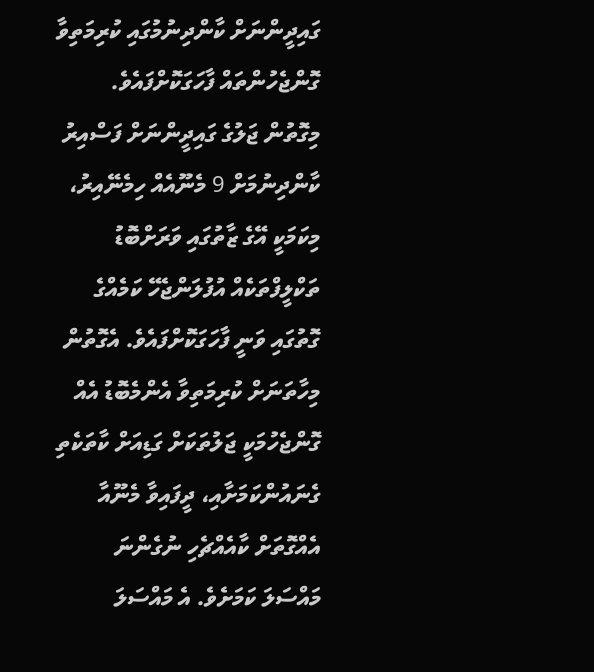ގައިދީންނަށް ކާންދިނުމުގައި ކުރިމަތިވާ ގޮންޖެހުންތައް ފާހަގަކޮށްފައެވެ. މިގޮތުން ޖަލުގެ ގައިދީންނަށް ފަސްއިރު ކާންދިނުމަށް 9 މެނޫއެއް ހިމެނޭއިރު، މިކަމަކީ އޭގެ ޒާތުގައި ވަރަށްބޮޑު ތަކްލީފްތަކެއް އުފުލަންޖެހޭ ކަމެއްގެ ގޮތުގައި ވަނީ ފާހަގަކޮށްފައެވެ. އެގޮތުން މިހާތަނަށް ކުރިމަތިވާ އެންމެބޮޑު އެއް ގޮންޖެހުމަކީ ޖަލުތަކަށް ގަޑިއަށް ކާތަކެތި ގެނައުންކަމަށާއި، ދީފައިވާ މެނޫއާ އެއްގޮތަށް ކާއެއްޗެހި ނުގެންނަ މައްސަލަ ކަމަށެވެ. އެ މައްސަލަ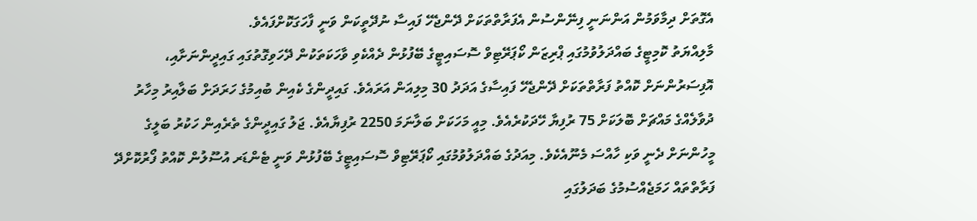އެގޮތަށް ދިމާވަމުން އަންނަނީ ފިނޭންސުން އެފަރާތްތަކަށް ދޭންޖެހޭ ފައިސާ ނުދޭތީކަން ވަނީ ފާހަގަކޮށްފައެވެ.
މާލިއްޔަތު ކޮމިޓީގެ ބައްދަލުވުމުގައި ޕްރިޒަން ކޯޕަރޭޓިވް ސޮސައިޓީގެ ބޭފުޅުން ދެއްކެވި ވާހަކަތަކުން ދޭހަވިގޮތުގައި ގައިދީންނަށާއި، އޮފިސަރުންނަށް ކޮއްތު ފަރާތްތަކަށް ދޭންޖެހޭ ފައިސާގެ އަދަދު 30 މިލިއަން އަރައެވެ. ގައިދީންގެ ކެއިން ބުއިމުގެ ހަރަދަށް ބަލާއިރު މިހާރު ދުވާލެއްގެ މައްޗަށް ބޮލަކަށް 75 ރުފިޔާ ހޭދަކުރެއެވެ. މިއީ މަހަކަށް ބަލާނަމަ 2250 ރުފިޔާއެވެ. ޖަލު ގައިދީންގެ ތެރެއިން ހަކުރު ބަލީގެ މީހުންނަށް ދެނީ ވަކި ހާއްސަ މެނޫއެކެވެ. މިއަދުގެ ބައްދަލުވުމުގައި ކޯޕަރޭޓިވް ސޮސައިޓީގެ ބޭފުޅުން ވަނީ ޓެންޑަރ އުސޫލުން ކޮއްތު ފޯރުކޮށްދޭ ފަރާތްތައް ހަމަޖެއްސުމުގެ ބަދަލުގައި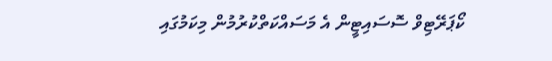ކޯޕަރޭޓިވް ސޮސައިޓީން އެ މަސައްކަތްކުރުމުން މިކަމުގައި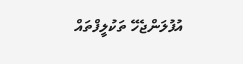އުފުލަންޖެހޭ ތަކުލީފްތައް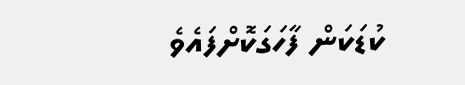ކުޑަކަން ފާހަގަކޮށްފައެވެ